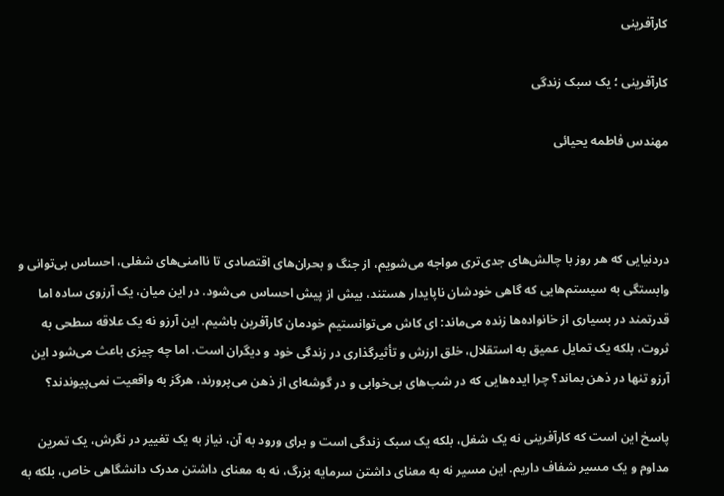کارآفرینی

کارآفرینی ؛ یک سبک زندگی

مهندس فاطمه یحیائی



دردنیایی که هر روز با چالش‌های جدی‌تری مواجه می‌شویم، از جنگ و بحران‌های اقتصادی تا ناامنی‌های شغلی، احساس بی‌توانی و وابستگی به سیستم‌هایی که گاهی خودشان ناپایدار هستند، بیش از پیش احساس می‌شود. در این میان، یک آرزوی ساده اما قدرتمند در بسیاری از خانواده‌ها زنده می‌ماند: ای کاش می‌توانستیم خودمان کارآفرین باشیم. این آرزو نه یک علاقه سطحی به ثروت، بلکه یک تمایل عمیق به استقلال، خلق ارزش و تأثیرگذاری در زندگی خود و دیگران است. اما چه چیزی باعث می‌شود این آرزو تنها در ذهن بماند؟ چرا ایده‌هایی که در شب‌های بی‌خوابی و در گوشه‌ای از ذهن می‌پرورند، هرگز به واقعیت نمی‌پیوندند؟

پاسخ این است که کارآفرینی نه یک شغل، بلکه یک سبک زندگی است و برای ورود به آن، نیاز به یک تغییر در نگرش، یک تمرین مداوم و یک مسیر شفاف داریم. این مسیر نه به معنای داشتن سرمایه بزرگ، نه به معنای داشتن مدرک دانشگاهی خاص، بلکه به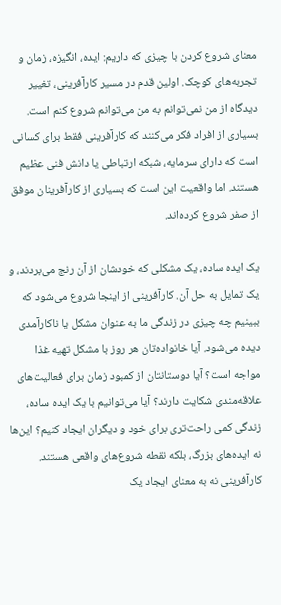معنای شروع کردن با چیزی که داریم: ایده، انگیزه، زمان و تجربه‌های کوچک. اولین قدم در مسیر کارآفرینی، تغییر دیدگاه از من نمی‌توانم به من می‌توانم شروع کنم است. بسیاری از افراد فکر می‌کنند که کارآفرینی فقط برای کسانی است که دارای سرمایه، شبکه ارتباطی یا دانش فنی عظیم هستند. اما واقعیت این است که بسیاری از کارآفرینان موفق از صفر شروع کرده‌اند.

یک ایده ساده، یک مشکلی که خودشان از آن رنج می‌بردند، و یک تمایل به حل آن. کارآفرینی از اینجا شروع می‌شود که ببینیم چه چیزی در زندگی ما به عنوان مشکل یا ناکارآمدی دیده می‌شود. آیا خانواده‌تان هر روز با مشکل تهیه غذا مواجه است؟ آیا دوستانتان از کمبود زمان برای فعالیت‌های علاقه‌مندی شکایت دارند؟ آیا می‌توانیم با یک ایده ساده، زندگی کمی راحت‌تری برای خود و دیگران ایجاد کنیم؟ این‌ها نه ایده‌های بزرگ، بلکه نقطه شروع‌های واقعی هستند. کارآفرینی نه به معنای ایجاد یک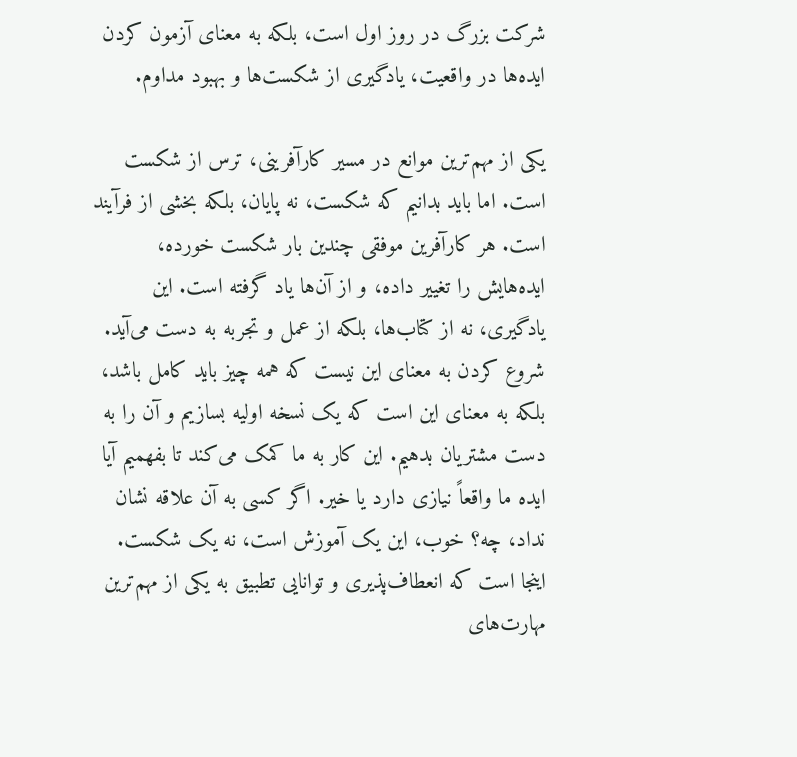شرکت بزرگ در روز اول است، بلکه به معنای آزمون کردن ایده‌ها در واقعیت، یادگیری از شکست‌ها و بهبود مداوم.

یکی از مهم‌ترین موانع در مسیر کارآفرینی، ترس از شکست است. اما باید بدانیم که شکست، نه پایان، بلکه بخشی از فرآیند است. هر کارآفرین موفقی چندین بار شکست خورده، ایده‌هایش را تغییر داده، و از آن‌ها یاد گرفته است. این یادگیری، نه از کتاب‌ها، بلکه از عمل و تجربه به دست می‌آید. شروع کردن به معنای این نیست که همه چیز باید کامل باشد، بلکه به معنای این است که یک نسخه اولیه بسازیم و آن را به دست مشتریان بدهیم. این کار به ما کمک می‌کند تا بفهمیم آیا ایده ما واقعاً نیازی دارد یا خیر. اگر کسی به آن علاقه نشان نداد، چه؟ خوب، این یک آموزش است، نه یک شکست. اینجا است که انعطاف‌پذیری و توانایی تطبیق به یکی از مهم‌ترین مهارت‌های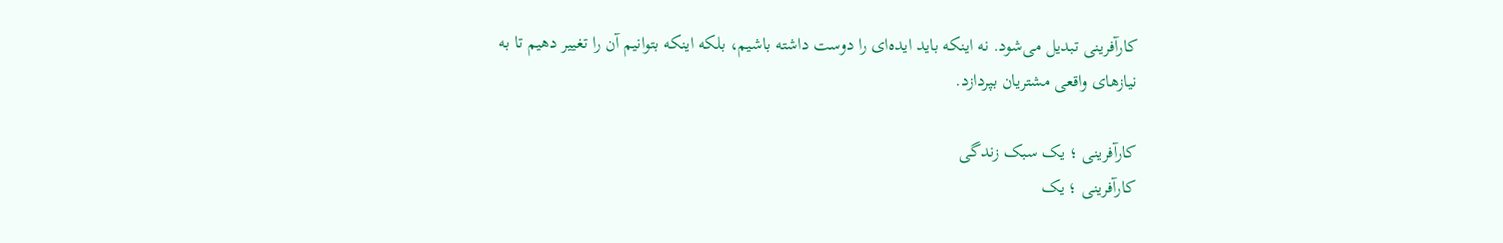کارآفرینی تبدیل می‌شود. نه اینکه باید ایده‌ای را دوست داشته باشیم، بلکه اینکه بتوانیم آن را تغییر دهیم تا به نیازهای واقعی مشتریان بپردازد.

کارآفرینی ؛ یک سبک زندگی
کارآفرینی ؛ یک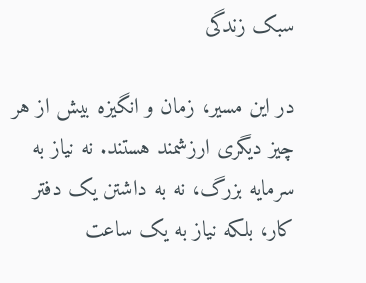سبک زندگی

در این مسیر، زمان و انگیزه بیش از هر چیز دیگری ارزشمند هستند. نه نیاز به سرمایه بزرگ، نه به داشتن یک دفتر کار، بلکه نیاز به یک ساعت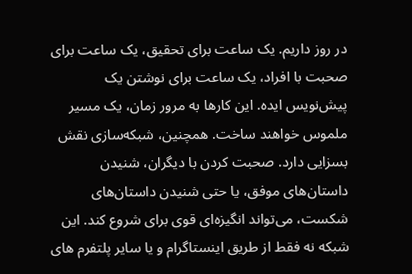در روز داریم. یک ساعت برای تحقیق، یک ساعت برای صحبت با افراد، یک ساعت برای نوشتن یک پیش‌نویس ایده. این کارها به مرور زمان، یک مسیر ملموس خواهند ساخت. همچنین، شبکه‌سازی نقش بسزایی دارد. صحبت کردن با دیگران، شنیدن داستان‌های موفق، یا حتی شنیدن داستان‌های شکست، می‌تواند انگیزه‌ای قوی برای شروع کند. این شبکه نه فقط از طریق اینستاگرام و یا سایر پلتفرم های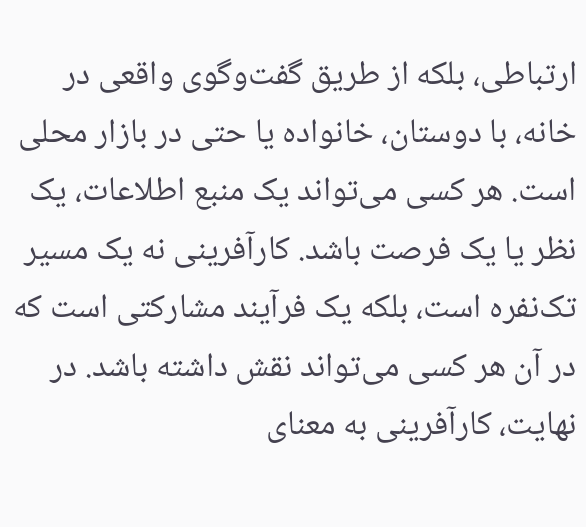ارتباطی، بلکه از طریق گفت‌وگوی واقعی در خانه، با دوستان، خانواده یا حتی در بازار محلی است. هر کسی می‌تواند یک منبع اطلاعات، یک نظر یا یک فرصت باشد. کارآفرینی نه یک مسیر تک‌نفره است، بلکه یک فرآیند مشارکتی است که در آن هر کسی می‌تواند نقش داشته باشد. در نهایت، کارآفرینی به معنای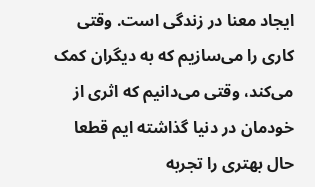ایجاد معنا در زندگی است. وقتی کاری را می‌سازیم که به دیگران کمک می‌کند، وقتی می‌دانیم که اثری از خودمان در دنیا گذاشته‌ ایم قطعا حال بهتری را تجربه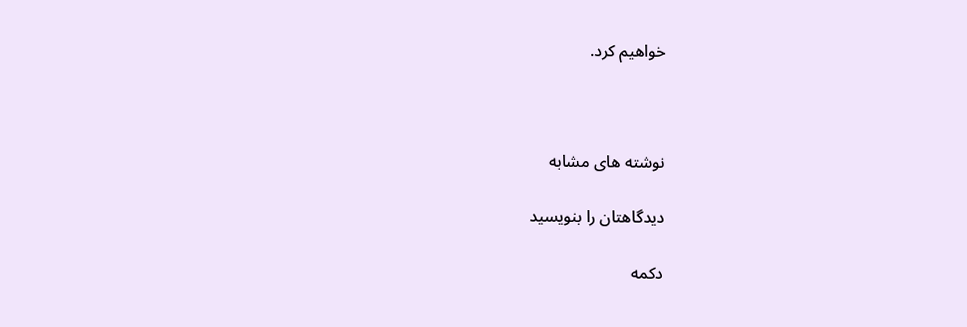خواهیم کرد.



نوشته های مشابه

دیدگاهتان را بنویسید

دکمه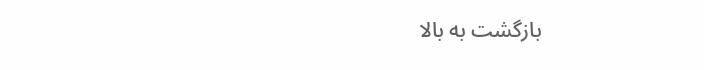بازگشت به بالا